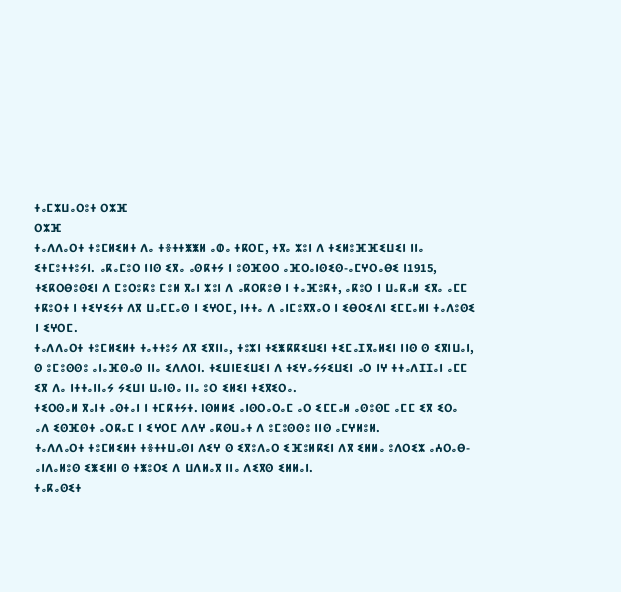ⵜⴰⵎⵣⵡⴰⵔⵓⵜ ⵔⵣⴼ
ⵔⵣⴼ
ⵜⴰⴷⴷⴰⵔⵜ ⵜⵓⵎⵍⵉⵍⵜ ⴷⴰ ⵜⴻⵜⵜⵥⵥⵍ ⴰⵀⴰ ⵜⴽⵔⵎ, ⵜⴳⴰ ⵣⵓⵏ ⴷ ⵜⵉⵍⵓⴼⴼⵉⵡⵉⵏ ⵏⵏⴰ ⵉⵜⵎⵓⵜⵜⵓⵢⵏ. ⴰⴽⴰⵎⵓⵔ ⵏⵏⵙ ⵉⴳⴰ ⴰⵙⴽⵜⵢ ⵏ ⵓⵙⴼⵙⵔ ⴰⴼⵔⴰⵏⵙⵉⵙ-ⴰⵎⵖⵔⴰⴱⵉ ⵏ1915, ⵜⵉⴽⵔⴱⵓⵙⵉⵏ ⴷ ⵎⵓⵔⵓⴽⵓ ⵎⵓⵍ ⴳⴰⵏ ⵣⵓⵏ ⴷ ⴰⴽⵔⴽⵓⴱ ⵏ ⵜⴰⴼⵓⴽⵜ, ⴰⴽⵓⵔ ⵏ ⵡⴰⴽⴰⵍ ⵉⴳⴰ ⴰⵎⵎ ⵜⴽⵓⵔⵜ ⵏ ⵜⵉⵖⵉⵢⵜ ⴷⴳ ⵡⴰⵎⵎⴰⵙ ⵏ ⵉⵖⵔⵎ, ⵏⵜⵜⴰ ⴷ ⴰⵏⵎⵓⴳⴳⴰⵔ ⵏ ⵉⴱⵔⵉⴷⵏ ⵉⵎⵎⴰⵍⵏ ⵜⴰⴷⵓⵙⵉ ⵏ ⵉⵖⵔⵎ.
ⵜⴰⴷⴷⴰⵔⵜ ⵜⵓⵎⵍⵉⵍⵜ ⵜⴰⵜⵜⵓⵢ ⴷⴳ ⵉⴳⵏⵏⴰ, ⵜⵓⵣⵏ ⵜⵉⵥⴽⴽⵉⵡⵉⵏ ⵜⵉⵎⴰⵊⴳⴰⵍⵉⵏ ⵏⵏⵙ ⵙ ⵉⴳⵏⵡⴰⵏ, ⵙ ⵓⵎⵓⵙⵙⵓ ⴰⵏⴰⴼⵙⴰⵙ ⵏⵏⴰ ⵉⴷⴷⵔⵏ. ⵜⵉⵡⵏⴹⵉⵡⵉⵏ ⴷ ⵜⵉⵖⴰⵢⵢⵉⵡⵉⵏ ⴰⵔ ⵏⵖ ⵜⵜⴰⴷⵊⵊⴰⵏ ⴰⵎⵎ ⵉⴳ ⴷⴰ ⵏⵜⵜⴰⵏⵏⴰⵢ ⵢⵉⵡⵏ ⵡⴰⵏⵙⴰ ⵏⵏⴰ ⵓⵔ ⵉⵍⵉⵏ ⵜⵉⴳⵉⵔⴰ.
ⵜⵉⵔⵙⴰⵍ ⴳⴰⵏⵜ ⴰⵙⵜⴰⵏ ⵏ ⵜⵎⴽⵜⵢⵜ. Iⵙⵍⵍⵉ ⴰⵏⵙⵔⴰⵔⴰⵎ ⴰⵔ ⵉⵎⵎⴰⵍ ⴰⵙⵓⵙⵎ ⴰⵎⵎ ⵉⴳ ⵉⵔⴰ ⴰⴷ ⵉⵙⴼⵙⵜ ⴰⵔⴽⴰⵎ ⵏ ⵉⵖⵔⵎ ⴷⴷⵖ ⴰⴽⵙⵡⴰⵜ ⴷ ⵓⵎⵓⵙⵙⵓ ⵏⵏⵙ ⴰⵎⵖⵍⵓⵍ.
ⵜⴰⴷⴷⴰⵔⵜ ⵜⵓⵎⵍⵉⵍⵜ ⵜⴻⵜⵜⵡⴰⵙⵏ ⴷⵉⵖ ⵙ ⵉⴳⵓⴷⴰⵔ ⵉⴼⵓⵍⴽⵉⵏ ⴷⴳ ⵉⵍⵍⴰ ⵓⴷⵔⵉⵣ ⴰⵄⵔⴰⴱ-ⴰⵏⴷⴰⵍⵓⵙ ⵉⵥⵉⵍⵏ ⵙ ⵜⵥⵓⵔⵉ ⴷ ⵡⴷⵍⴰⴳ ⵏⵏⴰ ⴷⵉⴳⵙ ⵉⵍⵍⴰⵏ.
ⵜⴰⴽⴰⵙⵉⵜ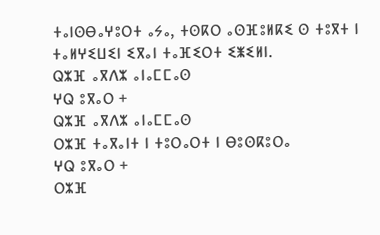ⵜⴰⵏⵙⴱⴰⵖⵓⵔⵜ ⴰⵢⴰ, ⵜⵙⴽⵔ ⴰⵙⴼⵓⵍⴽⵉ ⵙ ⵜⵓⴳⵜ ⵏ ⵜⴰⵍⵖⵉⵡⵉⵏ ⵉⴳⴰⵏ ⵜⴰⴼⵉⵔⵜ ⵉⵥⵉⵍⵏ.
ⵕⵣⴼ ⴰⴳⴷⵣ ⴰⵏⴰⵎⵎⴰⵙ
ⵖⵕ ⵓⴳⴰⵔ +
ⵕⵣⴼ ⴰⴳⴷⵣ ⴰⵏⴰⵎⵎⴰⵙ
ⵔⵣⴼ ⵜⴰⴳⴰⵏⵜ ⵏ ⵜⵓⵔⴰⵔⵜ ⵏ ⴱⵓⵙⴽⵓⵔⴰ
ⵖⵕ ⵓⴳⴰⵔ +
ⵔⵣⴼ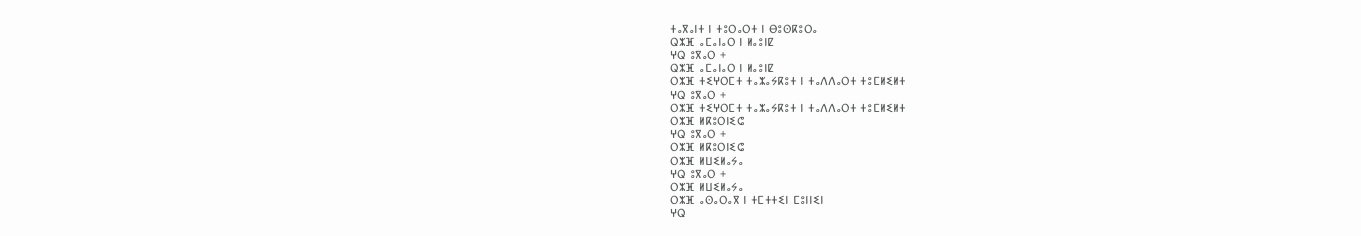ⵜⴰⴳⴰⵏⵜ ⵏ ⵜⵓⵔⴰⵔⵜ ⵏ ⴱⵓⵙⴽⵓⵔⴰ
ⵕⵣⴼ ⴰⵎⴰⵏⴰⵔ ⵏ ⵍⴰⵓⵏⵇ
ⵖⵕ ⵓⴳⴰⵔ +
ⵕⵣⴼ ⴰⵎⴰⵏⴰⵔ ⵏ ⵍⴰⵓⵏⵇ
ⵔⵣⴼ ⵜⵉⵖⵔⵎⵜ ⵜⴰⵣⴰⵢⴽⵓⵜ ⵏ ⵜⴰⴷⴷⴰⵔⵜ ⵜⵓⵎⵍⵉⵍⵜ
ⵖⵕ ⵓⴳⴰⵔ +
ⵔⵣⴼ ⵜⵉⵖⵔⵎⵜ ⵜⴰⵣⴰⵢⴽⵓⵜ ⵏ ⵜⴰⴷⴷⴰⵔⵜ ⵜⵓⵎⵍⵉⵍⵜ
ⵔⵣⴼ ⵍⴽⵓⵔⵏⵉⵛ
ⵖⵕ ⵓⴳⴰⵔ +
ⵔⵣⴼ ⵍⴽⵓⵔⵏⵉⵛ
ⵔⵣⴼ ⵍⵡⵉⵍⴰⵢⴰ
ⵖⵕ ⵓⴳⴰⵔ +
ⵔⵣⴼ ⵍⵡⵉⵍⴰⵢⴰ
ⵔⵣⴼ ⴰⵙⴰⵔⴰⴳ ⵏ ⵜⵎⵜⵜⵉⵏ ⵎⵓⵏⵏⵉⵏ
ⵖⵕ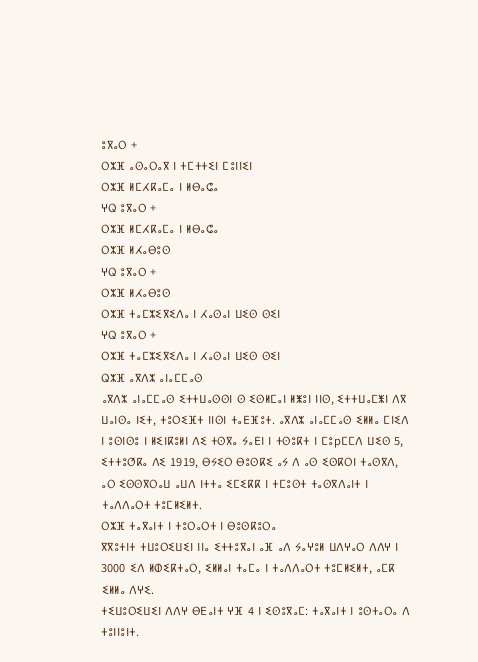ⵓⴳⴰⵔ +
ⵔⵣⴼ ⴰⵙⴰⵔⴰⴳ ⵏ ⵜⵎⵜⵜⵉⵏ ⵎⵓⵏⵏⵉⵏ
ⵔⵣⴼ ⵍⵎⵃⴽⴰⵎⴰ ⵏ ⵍⴱⴰⵛⴰ
ⵖⵕ ⵓⴳⴰⵔ +
ⵔⵣⴼ ⵍⵎⵃⴽⴰⵎⴰ ⵏ ⵍⴱⴰⵛⴰ
ⵔⵣⴼ ⵍⵃⴰⴱⵓⵙ
ⵖⵕ ⵓⴳⴰⵔ +
ⵔⵣⴼ ⵍⵃⴰⴱⵓⵙ
ⵔⵣⴼ ⵜⴰⵎⵣⵉⴳⵉⴷⴰ ⵏ ⵃⴰⵙⴰⵏ ⵡⵉⵙ ⵙⵉⵏ
ⵖⵕ ⵓⴳⴰⵔ +
ⵔⵣⴼ ⵜⴰⵎⵣⵉⴳⵉⴷⴰ ⵏ ⵃⴰⵙⴰⵏ ⵡⵉⵙ ⵙⵉⵏ
ⵕⵣⴼ ⴰⴳⴷⵣ ⴰⵏⴰⵎⵎⴰⵙ
ⴰⴳⴷⵣ ⴰⵏⴰⵎⵎⴰⵙ ⵉⵜⵜⵡⴰⵙⵙⵏ ⵙ ⵉⵙⵍⵎⴰⵏ ⵍⵥⵓⵏ ⵏⵏⵙ, ⵉⵜⵜⵡⴰⵎⵥⵏ ⴷⴳ ⵡⴰⵏⵙⴰ ⵏⵉⵜ, ⵜⵓⵔⵉⴼⵜ ⵏⵏⵙⵏ ⵜⴰⴹⴼⵓⵜ. ⴰⴳⴷⵣ ⴰⵏⴰⵎⵎⴰⵙ ⵉⵍⵍⴰ ⵎⵏⵉⴷ ⵏ ⵓⵙⵏⵙⵓ ⵏ ⵍⵉⵏⴽⵓⵍⵏ ⴷⵉ ⵜⵙⴳⴰ ⵢⴰⴹⵏ ⵏ ⵜⵙⵓⴽⵜ ⵏ ⵎⵓpⵎⵎⴷ ⵡⵉⵙ 5, ⵉⵜⵜⵓⵚⴽⴰ ⴷⵉ 1919, ⴱⵢⵉⵔ ⴱⵓⵙⴽⵉ ⴰⵢ ⴷ ⴰⵙ ⵉⵙⴽⵔⵏ ⵜⴰⵙⴳⴷ, ⴰⵔ ⵉⵙⵙⴳⵔⴰⵡ ⴰⵡⴷ ⵏⵜⵜⴰ ⵉⵎⵉⴽⴽ ⵏ ⵜⵎⵓⵙⵜ ⵜⴰⵙⴳⴷⴰⵏⵜ ⵏ ⵜⴰⴷⴷⴰⵔⵜ ⵜⵓⵎⵍⵉⵍⵜ.
ⵔⵣⴼ ⵜⴰⴳⴰⵏⵜ ⵏ ⵜⵓⵔⴰⵔⵜ ⵏ ⴱⵓⵙⴽⵓⵔⴰ
ⴳⴳⵓⵜⵏⵜ ⵜⵡⵓⵔⵉⵡⵉⵏ ⵏⵏⴰ ⵉⵜⵜⵓⴳⴰⵏ ⴰⴼ ⴰⴷ ⵢⴰⵖⵓⵍ ⵡⴷⵖⴰⵔ ⴷⴷⵖ ⵏ 3000 ⵉⴷ ⵍⵀⵉⴽⵜⴰⵔ, ⵉⵍⵍⴰⵏ ⵜⴰⵎⴰ ⵏ ⵜⴰⴷⴷⴰⵔⵜ ⵜⵓⵎⵍⵉⵍⵜ, ⴰⵎⴽ ⵉⵍⵍⴰ ⴷⵖⵉ.
ⵜⵉⵡⵓⵔⵉⵡⵉⵏ ⴷⴷⵖ ⴱⴹⴰⵏⵜ ⵖⴼ 4 ⵏ ⵉⵙⵓⴳⴰⵎ: ⵜⴰⴳⴰⵏⵜ ⵏ ⵓⵙⵜⴰⵔⴰ ⴷ ⵜⵓⵏⵏⵓⵏⵜ.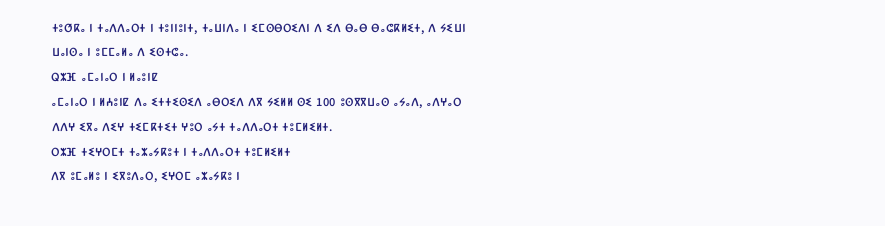ⵜⵓⵚⴽⴰ ⵏ ⵜⴰⴷⴷⴰⵔⵜ ⵏ ⵜⵓⵏⵏⵓⵏⵜ, ⵜⴰⵡⵏⴷⴰ ⵏ ⵉⵎⵙⴱⵔⵉⴷⵏ ⴷ ⵉⴷ ⴱⴰⴱ ⴱⴰⵛⴽⵍⵉⵜ, ⴷ ⵢⵉⵡⵏ ⵡⴰⵏⵙⴰ ⵏ ⵓⵎⵎⴰⵍⴰ ⴷ ⵉⵙⵜⵛⴰ.
ⵕⵣⴼ ⴰⵎⴰⵏⴰⵔ ⵏ ⵍⴰⵓⵏⵇ
ⴰⵎⴰⵏⴰⵔ ⵏ ⵍⵄⵓⵏⵇ ⴷⴰ ⵉⵜⵜⵉⵙⵉⴷ ⴰⴱⵔⵉⴷ ⴷⴳ ⵢⵉⵍⵍ ⵙⵉ 100 ⵓⵙⴳⴳⵡⴰⵙ ⴰⵢⴰⴷ, ⴰⴷⵖⴰⵔ ⴷⴷⵖ ⵉⴳⴰ ⴷⵉⵖ ⵜⵉⵎⴽⵜⵉⵜ ⵖⵓⵔ ⴰⵢⵜ ⵜⴰⴷⴷⴰⵔⵜ ⵜⵓⵎⵍⵉⵍⵜ.
ⵔⵣⴼ ⵜⵉⵖⵔⵎⵜ ⵜⴰⵣⴰⵢⴽⵓⵜ ⵏ ⵜⴰⴷⴷⴰⵔⵜ ⵜⵓⵎⵍⵉⵍⵜ
ⴷⴳ ⵓⵎⴰⵍⵓ ⵏ ⵉⴳⵓⴷⴰⵔ, ⵉⵖⵔⵎ ⴰⵣⴰⵢⴽⵓ ⵏ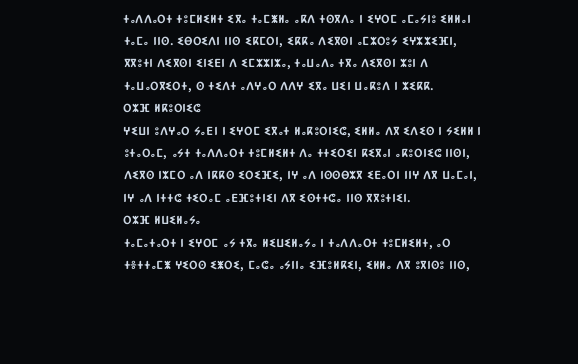ⵜⴰⴷⴷⴰⵔⵜ ⵜⵓⵎⵍⵉⵍⵜ ⵉⴳⴰ ⵜⴰⵎⵥⵍⴰ ⴰⴽⴷ ⵜⵙⴳⴷⴰ ⵏ ⵉⵖⵔⵎ ⴰⵎⴰⵢⵏⵓ ⵉⵍⵍⴰⵏ ⵜⴰⵎⴰ ⵏⵏⵙ. ⵉⴱⵔⵉⴷⵏ ⵏⵏⵙ ⵉⴽⵎⵔⵏ, ⵉⴽⴽⴰ ⴷⵉⴳⵙⵏ ⴰⵎⵣⵔⵓⵢ ⵉⵖⵣⵣⵉⴼⵏ, ⴳⴳⵓⵜⵏ ⴷⵉⴳⵙⵏ ⵉⵏⵉⴹⵏ ⴷ ⵉⵎⵣⵣⵏⵣⴰ, ⵜⴰⵡⴰⴷⴰ ⵜⴳⴰ ⴷⵉⴳⵙⵏ ⵣⵓⵏ ⴷ ⵜⴰⵡⴰⵔⴳⵉⵔⵜ, ⵙ ⵜⵉⴷⵜ ⴰⴷⵖⴰⵔ ⴷⴷⵖ ⵉⴳⴰ ⵡⵉⵏ ⵡⴰⴽⵓⴷ ⵏ ⵣⵉⴽⴽ.
ⵔⵣⴼ ⵍⴽⵓⵔⵏⵉⵛ
ⵖⵉⵡⵏ ⵓⴷⵖⴰⵔ ⵢⴰⴹⵏ ⵏ ⵉⵖⵔⵎ ⵉⴳⴰⵜ ⵍⴰⴽⵓⵔⵏⵉⵛ, ⵉⵍⵍⴰ ⴷⴳ ⵉⴷⵉⵙ ⵏ ⵢⵉⵍⵍ ⵏ ⵓⵜⴰⵔⴰⵎ, ⴰⵢⵜ ⵜⴰⴷⴷⴰⵔⵜ ⵜⵓⵎⵍⵉⵍⵜ ⴷⴰ ⵜⵜⵉⵔⵉⵏ ⴽⵉⴳⴰⵏ ⴰⴽⵓⵔⵏⵉⵛ ⵏⵏⵙⵏ, ⴷⵉⴳⵙ ⵏⵣⵎⵔ ⴰⴷ ⵏⴽⴽⵙ ⵉⵔⵉⴼⵉ, ⵏⵖ ⴰⴷ ⵏⵙⵙⴱⵣⴳ ⵉⴹⴰⵔⵏ ⵏⵏⵖ ⴷⴳ ⵡⴰⵎⴰⵏ, ⵏⵖ ⴰⴷ ⵏⵜⵜⵛ ⵜⵉⵔⴰⵎ ⴰⴹⴼⵓⵜⵏⵉⵏ ⴷⴳ ⵉⵙⵜⵜⵛⴰ ⵏⵏⵙ ⴳⴳⵓⵜⵏⵉⵏ.
ⵔⵣⴼ ⵍⵡⵉⵍⴰⵢⴰ
ⵜⴰⵎⴰⵜⴰⵔⵜ ⵏ ⵉⵖⵔⵎ ⴰⵢ ⵜⴳⴰ ⵍⵉⵡⵉⵍⴰⵢⴰ ⵏ ⵜⴰⴷⴷⴰⵔⵜ ⵜⵓⵎⵍⵉⵍⵜ, ⴰⵔ ⵜⴻⵜⵜⴰⵎⵥ ⵖⵉⵔⵙ ⵉⵥⵔⵉ, ⵎⴰⵛⴰ ⴰⵢⵏⵏⴰ ⵉⴼⵓⵍⴽⵉⵏ, ⵉⵍⵍⴰ ⴷⴳ ⵓⴳⵏⵙⵓ ⵏⵏⵙ,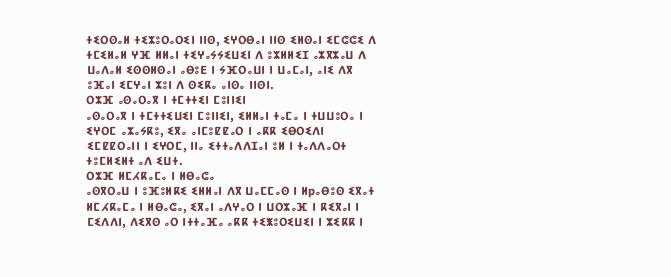ⵜⵉⵔⵙⴰⵍ ⵜⵉⵣⵓⵔⴰⵔⵉⵏ ⵏⵏⵙ, ⵉⵖⵔⴱⴰⵏ ⵏⵏⵙ ⵉⵍⵙⴰⵏ ⵉⵎⵛⵛⵉ ⴷ ⵜⵎⵉⵍⴰⵍ ⵖⴼ ⵍⵍⴰⵏ ⵜⵉⵖⴰⵢⵢⵉⵡⵉⵏ ⴷ ⵓⵣⵍⵍⵉⵊ ⴰⵣⴳⵣⴰⵡ ⴷ ⵡⴰⴷⴰⵍ ⵉⵙⵙⵍⵙⴰⵏ ⴰⴱⵓⴹ ⵏ ⵢⴼⵔⴰⵡⵏ ⵏ ⵡⴰⵎⴰⵏ, ⴰⵏⵉ ⴷⴳ ⵓⴼⴰⵏ ⵉⵎⵖⴰⵏ ⵣⵓⵏ ⴷ ⵙⵉⴽⴰ ⴰⵏⵙⴰ ⵏⵏⵙⵏ.
ⵔⵣⴼ ⴰⵙⴰⵔⴰⴳ ⵏ ⵜⵎⵜⵜⵉⵏ ⵎⵓⵏⵏⵉⵏ
ⴰⵙⴰⵔⴰⴳ ⵏ ⵜⵎⵜⵜⵉⵡⵉⵏ ⵎⵓⵏⵏⵉⵏ, ⵉⵍⵍⴰⵏ ⵜⴰⵎⴰ ⵏ ⵜⵡⵡⵓⵔⴰ ⵏ ⵉⵖⵔⵎ ⴰⵣⴰⵢⴽⵓ, ⵉⴳⴰ ⴰⵏⵎⵓⵇⵇⴰⵔ ⵏ ⴰⴽⴽ ⵉⴱⵔⵉⴷⵏ ⵉⵎⵇⵇⵔⴰⵏⵏ ⵏ ⵉⵖⵔⵎ, ⵏⵏⴰ ⵉⵜⵜⴰⴷⴷⵊⴰⵏ ⵓⵍ ⵏ ⵜⴰⴷⴷⴰⵔⵜ ⵜⵓⵎⵍⵉⵍⵜ ⴰⴷ ⵉⵡⵜ.
ⵔⵣⴼ ⵍⵎⵃⴽⴰⵎⴰ ⵏ ⵍⴱⴰⵛⴰ
ⴰⵙⴳⵔⴰⵡ ⵏ ⵓⴼⵓⵍⴽⵉ ⵉⵍⵍⴰⵏ ⴷⴳ ⵡⴰⵎⵎⴰⵙ ⵏ ⵍpⴰⴱⵓⵙ ⵉⴳⴰⵜ ⵍⵎⵃⴽⴰⵎⴰ ⵏ ⵍⴱⴰⵛⴰ, ⵉⴳⴰⵏ ⴰⴷⵖⴰⵔ ⵏ ⵡⵔⵣⴰⴼ ⵏ ⴽⵉⴳⴰⵏ ⵏ ⵎⵉⴷⴷⵏ, ⴷⵉⴳⵙ ⴰⵔ ⵏⵜⵜⴰⴼⴰ ⴰⴽⴽ ⵜⵉⵥⵓⵔⵉⵡⵉⵏ ⵏ ⵣⵉⴽⴽ ⵏ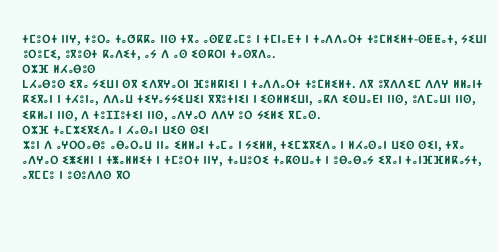ⵜⵎⵓⵔⵜ ⵏⵏⵖ, ⵜⵓⵔⴰ ⵜⴰⵚⴽⴽⴰ ⵏⵏⵙ ⵜⴳⴰ ⴰⵙⵇⵇⴰⵎⵓ ⵏ ⵜⵎⵏⴰⴹⵜ ⵏ ⵜⴰⴷⴷⴰⵔⵜ ⵜⵓⵎⵍⵉⵍⵜ-ⵙⵟⵟⴰⵜ, ⵢⵉⵡⵏ ⵓⵔⵓⵎⵉ, ⵓⴳⵓⵙⵜ ⴽⴰⴷⵉⵜ, ⴰⵢ ⴷ ⴰⵙ ⵉⵙⴽⵔⵏ ⵜⴰⵙⴳⴷⴰ.
ⵔⵣⴼ ⵍⵃⴰⴱⵓⵙ
Lⵃⴰⴱⵓⵙ ⵉⴳⴰ ⵢⵉⵡⵏ ⵙⴳ ⵉⴷⴳⵖⴰⵔⵏ ⴼⵓⵍⴽⵏⵉⵏ ⵏ ⵜⴰⴷⴷⴰⵔⵜ ⵜⵓⵎⵍⵉⵍⵜ. ⴷⴳ ⵓⴳⴷⴷⵉⵎ ⴷⴷⵖ ⵍⵍⴰⵏⵜ ⴽⵉⴳⴰⵏ ⵏ ⵜⵃⵓⵏⴰ, ⴷⴷⴰⵡ ⵜⵉⵖⴰⵢⵢⵉⵡⵉⵏ ⴳⴳⵓⵜⵏⵉⵏ ⵏ ⵉⵙⵍⵍⵉⵡⵏ, ⴰⴽⴷ ⵉⵙⵡⴰⴹⵏ ⵏⵏⵙ, ⵓⴷⵎⴰⵡⵏ ⵏⵏⵙ, ⵉⴽⵍⴰⵏ ⵏⵏⵙ, ⴷ ⵜⵓⵊⵊⵓⵜⵉⵏ ⵏⵏⵙ, ⴰⴷⵖⴰⵔ ⴷⴷⵖ ⵓⵔ ⵢⵉⵍⵉ ⴳⵎⴰⵙ.
ⵔⵣⴼ ⵜⴰⵎⵣⵉⴳⵉⴷⴰ ⵏ ⵃⴰⵙⴰⵏ ⵡⵉⵙ ⵙⵉⵏ
ⵣⵓⵏ ⴷ ⴰⵖⵔⵔⴰⴱⵓ ⴰⴱⴰⵔⴰⵡ ⵏⵏⴰ ⵉⵍⵍⴰⵏ ⵜⴰⵎⴰ ⵏ ⵢⵉⵍⵍ, ⵜⵉⵎⵣⴳⵉⴷⴰ ⵏ ⵍⵃⴰⵙⴰⵏ ⵡⵉⵙ ⵙⵉⵏ, ⵜⴳⴰ ⴰⴷⵖⴰⵔ ⵉⵥⵉⵍⵏ ⵏ ⵜⵥⴰⵍⵍⵉⵜ ⵏ ⵜⵎⵓⵔⵜ ⵏⵏⵖ, ⵜⴰⵡⵓⵔⵉ ⵜⴰⴽⵙⵡⴰⵜ ⵏ ⵓⴱⴰⴱⴰⵢ ⵉⴳⴰⵏ ⵜⴰⵏⴼⴼⵍⴽⴰⵢⵜ, ⴰⴳⵎⵎⵓ ⵏ ⵓⵙⵓⴷⴷⵙ ⴳⵔ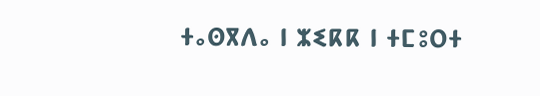ⵜⴰⵙⴳⴷⴰ ⵏ ⵣⵉⴽⴽ ⵏ ⵜⵎⵓⵔⵜ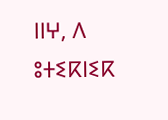ⵏⵏⵖ, ⴷ ⵓⵜⵉⴽⵏⵉⴽ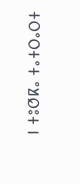ⵏ ⵜⵓⵚⴽⴰ ⵜⴰⵜⵔⴰⵔⵜ